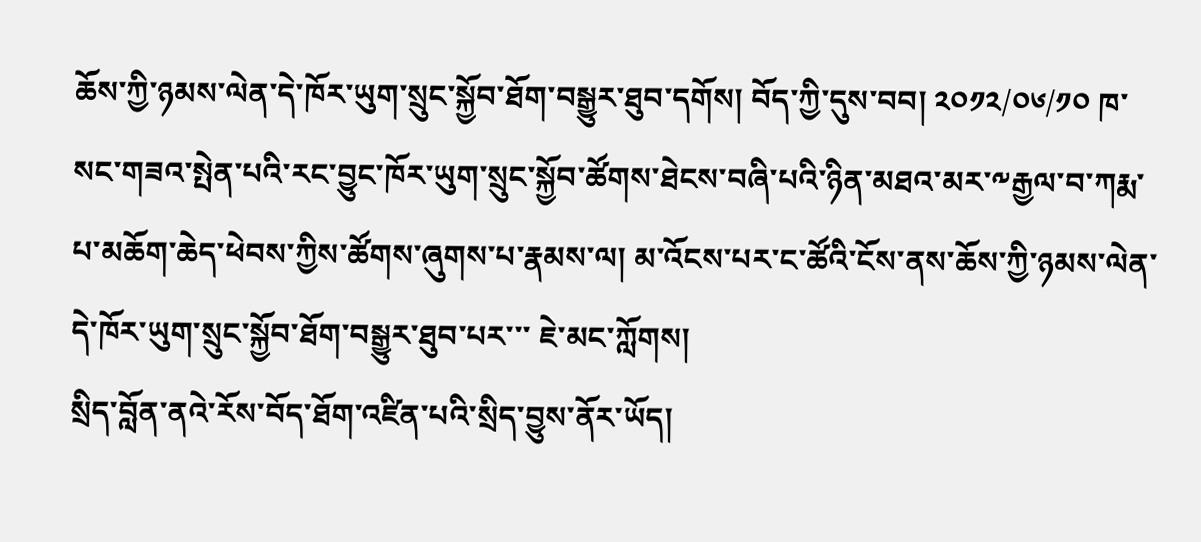ཆོས་ཀྱི་ཉམས་ལེན་དེ་ཁོར་ཡུག་སྲུང་སྐྱོབ་ཐོག་བསྒྱུར་ཐུབ་དགོས། བོད་ཀྱི་དུས་བབ། ༢༠༡༢/༠༦/༡༠ ཁ་སང་གཟའ་སྤེན་པའི་རང་བྱུང་ཁོར་ཡུག་སྲུང་སྐྱོབ་ཚོགས་ཐེངས་བཞི་པའི་ཉིན་མཐའ་མར་༸རྒྱལ་བ་ཀརྨ་པ་མཆོག་ཆེད་ཕེབས་ཀྱིས་ཚོགས་ཞུགས་པ་རྣམས་ལ། མ་འོངས་པར་ང་ཚོའི་ངོས་ནས་ཆོས་ཀྱི་ཉམས་ལེན་དེ་ཁོར་ཡུག་སྲུང་སྐྱོབ་ཐོག་བསྒྱུར་ཐུབ་པར་་་ ཇེ་མང་ཀློགས།
སྲིད་བློན་ནའེ་རོས་བོད་ཐོག་འཛིན་པའི་སྲིད་བྱུས་ནོར་ཡོད།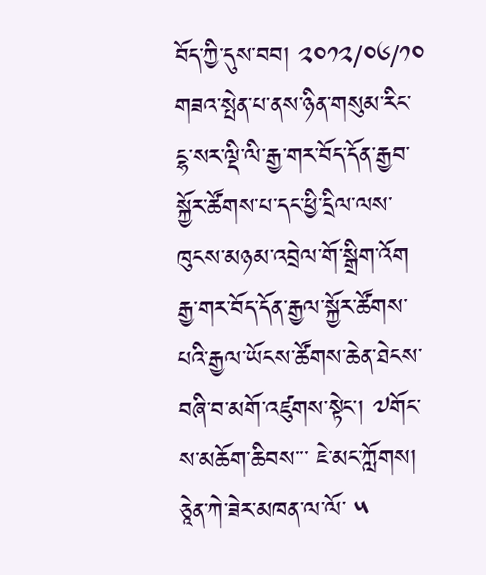བོད་ཀྱི་དུས་བབ། ༢༠༡༢/༠༦/༡༠ གཟའ་སྤེན་པ་ནས་ཉིན་གསུམ་རིང་ངྷ་སར་ལྡི་ལི་རྒྱ་གར་བོད་དོན་རྒྱབ་སྐྱོར་ཚོགས་པ་དང་ཕྱི་དྲིལ་ལས་ཁུངས་མཉམ་འབྲེལ་གོ་སྒྲིག་འོག རྒྱ་གར་བོད་དོན་རྒྱལ་སྐྱོར་ཚོགས་པའི་རྒྱལ་ཡོངས་ཚོགས་ཆེན་ཐེངས་བཞི་བ་མགོ་འཛུགས་སྟེང་། ༧གོང་ས་མཆོག་ཆིབས་་་ ཇེ་མང་ཀློགས།
ཅཱེན་ཀེ་ཟེར་མཁན་ལ་ལོ་ ༥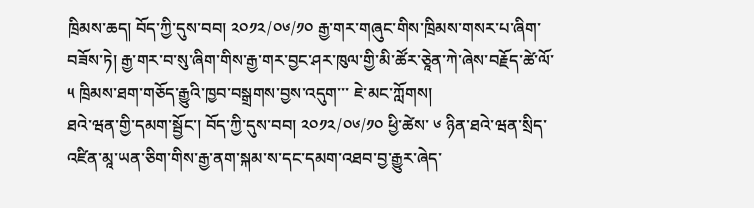ཁྲིམས་ཆད། བོད་ཀྱི་དུས་བབ། ༢༠༡༢/༠༦/༡༠ རྒྱ་གར་གཞུང་གིས་ཁྲིམས་གསར་པ་ཞིག་བཟོས་ཏེ། རྒྱ་གར་བ་སུ་ཞིག་གིས་རྒྱ་གར་བྱང་ཤར་ཁུལ་གྱི་མི་ཚོར་ཅཱེན་ཀེ་ཞེས་བརྗོད་ཚེ་ལོ་ ༥ ཁྲིམས་ཐག་གཅོད་རྒྱུའི་ཁྱབ་བསྒྲགས་བྱས་འདུག་་་ ཇེ་མང་ཀློགས།
ཐའེ་ཝན་གྱི་དམག་སྦྱོང་། བོད་ཀྱི་དུས་བབ། ༢༠༡༢/༠༦/༡༠ ཕྱི་ཚེས་ ༦ ཉིན་ཐའེ་ཝན་སྲིད་འཛིན་མཱ་ཡན་ཅིག་གིས་རྒྱ་ནག་སྐམ་ས་དང་དམག་འཐབ་བྱ་རྒྱུར་ཞེད་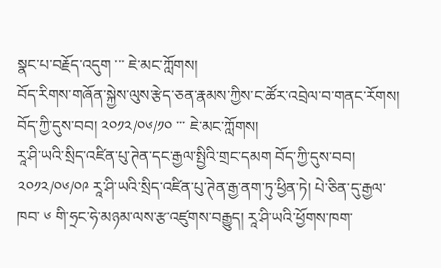སྣང་པ་བརྗོད་འདུག ་་་ ཇེ་མང་ཀློགས།
བོད་རིགས་གཞོན་སྐྱེས་ལུས་རྩེད་ཅན་རྣམས་ཀྱིས་ང་ཚོར་འབྲེལ་བ་གནང་རོགས། བོད་ཀྱི་དུས་བབ། ༢༠༡༢/༠༦/༡༠ ་་་ ཇེ་མང་ཀློགས།
རཱ་ཤི་ཡའི་སྲིད་འཛིན་པུ་ཊེན་དང་རྒྱལ་སྤྱིའི་གྲང་དམག བོད་ཀྱི་དུས་བབ། ༢༠༡༢/༠༦/༠༩ རཱ་ཤི་ཡའི་སྲིད་འཛིན་པུ་ཊེན་རྒྱ་ནག་ཏུ་ཕྱིན་ཏེ། པེ་ཅིན་དུ་རྒྱལ་ཁབ་ ༦ གི་ཧྲང་ཧེ་མཉམ་ལས་རྩ་འཛུགས་བརྒྱུད། རཱ་ཤི་ཡའི་ཕྱོགས་ཁག་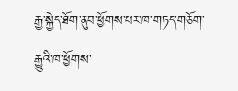རྒྱ་སྐྱེད་ཐོག་ནུབ་ཕྱོགས་པར་ཁ་གཏད་གཅོག་རྒྱུའི་ཁ་ཕྱོགས་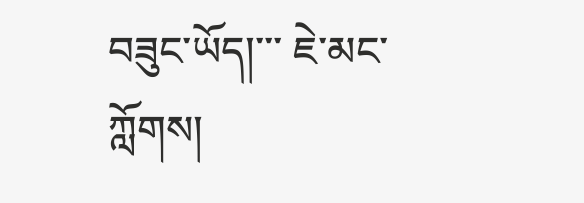བཟུང་ཡོད།་་་ ཇེ་མང་ཀློགས།